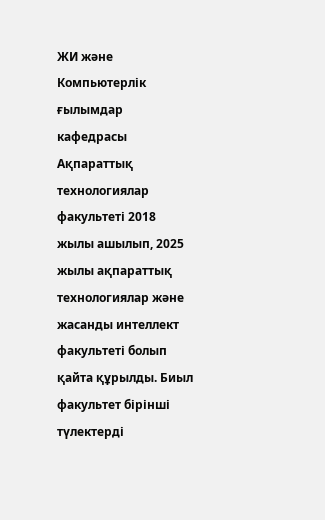ЖИ және Компьютерлік ғылымдар кафедрасы
Ақпараттық технологиялар факультеті 2018 жылы ашылып, 2025 жылы ақпараттық технологиялар және жасанды интеллект факультеті болып қайта құрылды. Биыл факультет бірінші түлектерді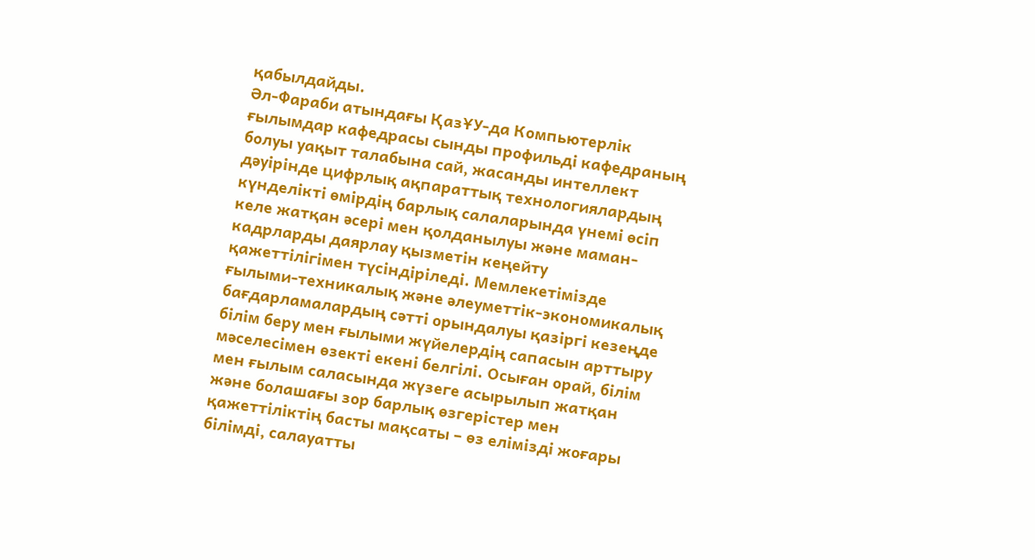қабылдайды.
Әл-Фараби атындағы ҚазҰУ-да Компьютерлік ғылымдар кафедрасы сынды профильді кафедраның болуы уақыт талабына сай, жасанды интеллект дәуірінде цифрлық ақпараттық технологиялардың күнделікті өмірдің барлық салаларында үнемі өсіп келе жатқан әсері мен қолданылуы және маман-кадрларды даярлау қызметін кеңейту қажеттілігімен түсіндіріледі. Мемлекетімізде ғылыми-техникалық және әлеуметтік-экономикалық бағдарламалардың сәтті орындалуы қазіргі кезеңде білім беру мен ғылыми жүйелердің сапасын арттыру мәселесімен өзекті екені белгілі. Осыған орай, білім мен ғылым саласында жүзеге асырылып жатқан және болашағы зор барлық өзгерістер мен қажеттіліктің басты мақсаты – өз елімізді жоғары білімді, салауатты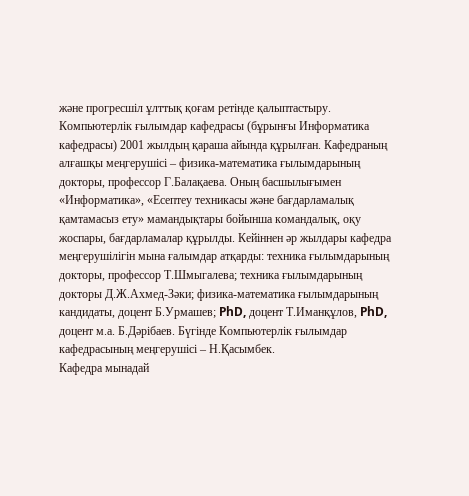және прогресшіл ұлттық қоғам ретінде қалыптастыру.
Компьютерлік ғылымдар кафедрасы (бұрынғы Информатика кафедрасы) 2001 жылдың қараша айында құрылған. Кафедраның алғашқы меңгерушісі – физика-математика ғылымдарының докторы, профессор Г.Балақаева. Оның басшылығымен «Информатика», «Есептеу техникасы және бағдарламалық қамтамасыз ету» мамандықтары бойынша командалық, оқу жоспары, бағдарламалар құрылды. Кейіннен әр жылдары кафедра меңгерушілігін мына ғалымдар атқарды: техника ғылымдарының докторы, профессор Т.Шмыгалева; техника ғылымдарының докторы Д.Ж.Ахмед-Зәки; физика-математика ғылымдарының кандидаты, доцент Б.Урмашев; PhD, доцент Т.Иманқұлов, PhD, доцент м.а. Б.Дәрібаев. Бүгінде Компьютерлік ғылымдар кафедрасының меңгерушісі – Н.Қасымбек.
Кафедра мынадай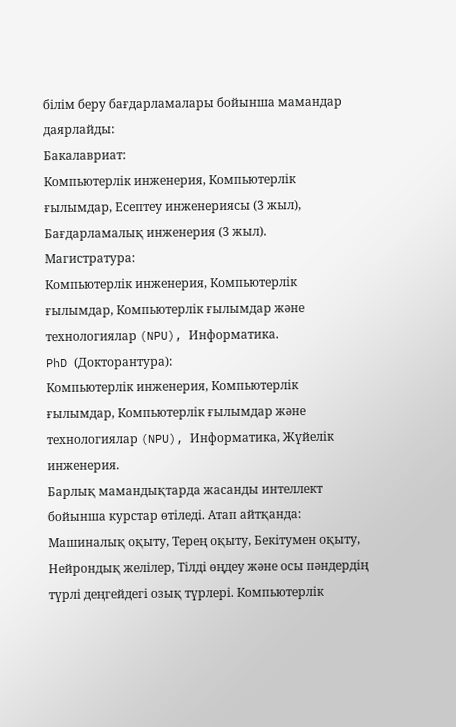білім беру бағдарламалары бойынша мамандар даярлайды:
Бакалавриат:
Компьютерлік инженерия, Компьютерлік ғылымдар, Есептеу инженериясы (3 жыл), Бағдарламалық инженерия (3 жыл).
Магистратура:
Компьютерлік инженерия, Компьютерлік ғылымдар, Компьютерлік ғылымдар және технологиялар (NPU), Информатика.
PhD (Докторантура):
Компьютерлік инженерия, Компьютерлік ғылымдар, Компьютерлік ғылымдар және технологиялар (NPU), Информатика, Жүйелік инженерия.
Барлық мамандықтарда жасанды интеллект бойынша курстар өтіледі. Атап айтқанда: Машиналық оқыту, Терең оқыту, Бекітумен оқыту, Нейрондық желілер, Тілді өңдеу және осы пәндердің түрлі деңгейдегі озық түрлері. Компьютерлік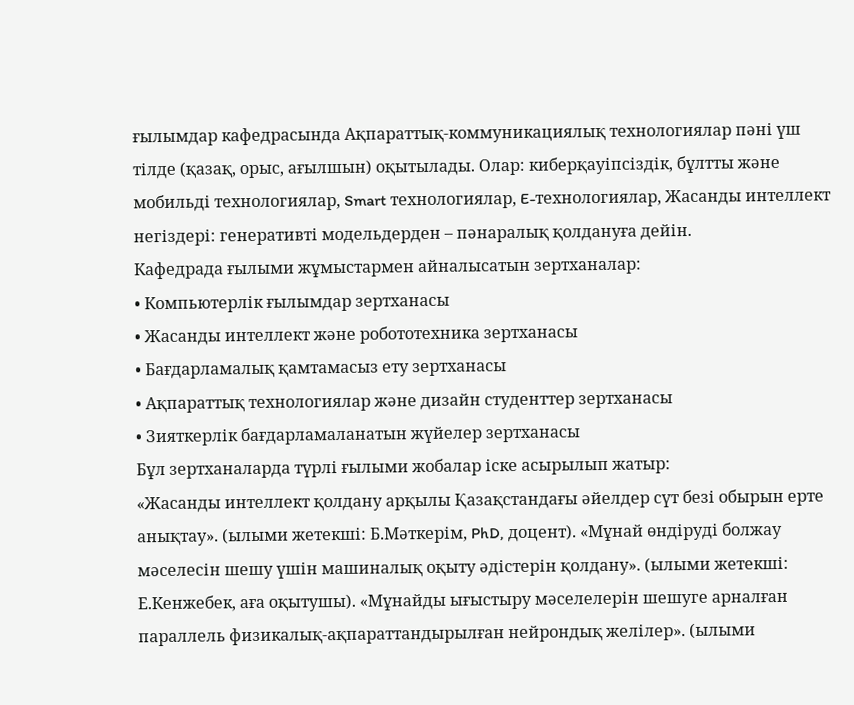ғылымдар кафедрасында Ақпараттық-коммуникациялық технологиялар пәні үш тілде (қазақ, орыс, ағылшын) оқытылады. Олар: киберқауіпсіздік, бұлтты және мобильді технологиялар, Smart технологиялар, E-технологиялар, Жасанды интеллект негіздері: генеративті модельдерден – пәнаралық қолдануға дейін.
Кафедрада ғылыми жұмыстармен айналысатын зертханалар:
• Компьютерлік ғылымдар зертханасы
• Жасанды интеллект және робототехника зертханасы
• Бағдарламалық қамтамасыз ету зертханасы
• Ақпараттық технологиялар және дизайн студенттер зертханасы
• Зияткерлік бағдарламаланатын жүйелер зертханасы
Бұл зертханаларда түрлі ғылыми жобалар іске асырылып жатыр:
«Жасанды интеллект қолдану арқылы Қазақстандағы әйелдер сүт безі обырын ерте анықтау». (ылыми жетекші: Б.Мәткерім, PhD, доцент). «Мұнай өндіруді болжау мәселесін шешу үшін машиналық оқыту әдістерін қолдану». (ылыми жетекші: Е.Кенжебек, аға оқытушы). «Мұнайды ығыстыру мәселелерін шешуге арналған параллель физикалық-ақпараттандырылған нейрондық желілер». (ылыми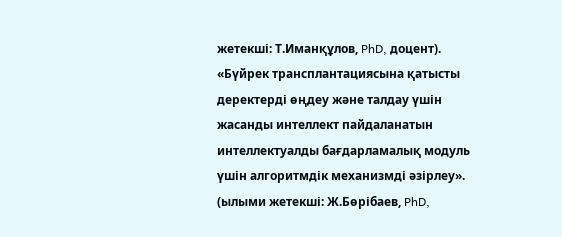жетекші: Т.Иманқұлов, PhD, доцент). «Бүйрек трансплантациясына қатысты деректерді өңдеу және талдау үшін жасанды интеллект пайдаланатын интеллектуалды бағдарламалық модуль үшін алгоритмдік механизмді әзірлеу». (ылыми жетекші: Ж.Бөрібаев, PhD,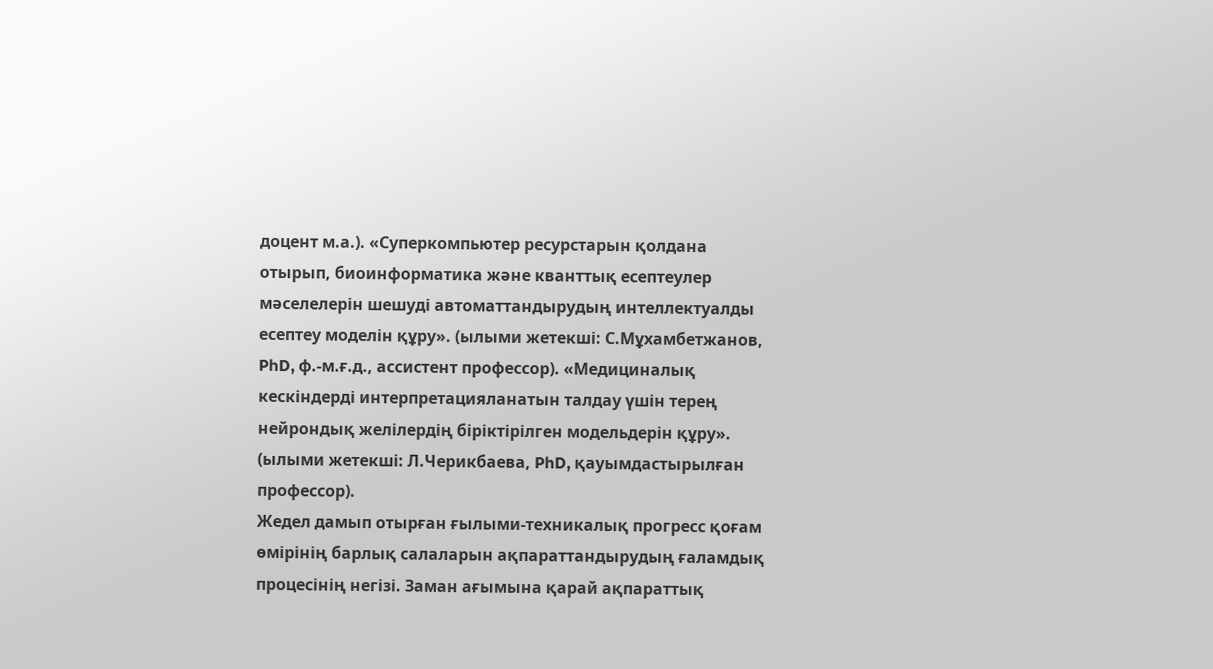доцент м.а.). «Суперкомпьютер ресурстарын қолдана отырып, биоинформатика және кванттық есептеулер мәселелерін шешуді автоматтандырудың интеллектуалды есептеу моделін құру». (ылыми жетекші: С.Мұхамбетжанов, PhD, ф.-м.ғ.д., ассистент профессор). «Медициналық кескіндерді интерпретацияланатын талдау үшін терең нейрондық желілердің біріктірілген модельдерін құру». (ылыми жетекші: Л.Черикбаева, PhD, қауымдастырылған профессор).
Жедел дамып отырған ғылыми-техникалық прогресс қоғам өмірінің барлық салаларын ақпараттандырудың ғаламдық процесінің негізі. Заман ағымына қарай ақпараттық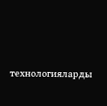технологияларды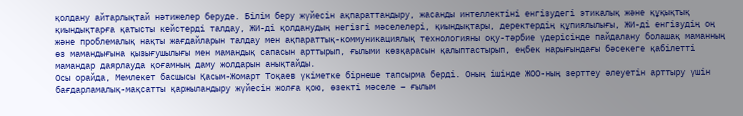қолдану айтарлықтай нәтижелер беруде. Білім беру жүйесін ақпараттандыру, жасанды интеллектіні енгізудегі этикалық және құқықтық қиындықтарға қатысты кейстерді талдау, ЖИ-ді қолданудың негізгі мәселелері, қиындықтары, деректердің құпиялылығы, ЖИ-ді енгізудің оң және проблемалық нақты жағдайларын талдау мен ақпараттық-коммуникациялық технологияны оқу-тәрбие үдерісінде пайдалану болашақ маманның өз мамандығына қызығушылығы мен мамандық сапасын арттырып, ғылыми көзқарасын қалыптастырып, еңбек нарығындағы бәсекеге қабілетті мамандар даярлауда қоғамның даму жолдарын анықтайды.
Осы орайда, Мемлекет басшысы Қасым-Жомарт Тоқаев үкіметке бірнеше тапсырма берді. Оның ішінде ЖОО-ның зерттеу әлеуетін арттыру үшін бағдарламалық-мақсатты қаржыландыру жүйесін жолға қою, өзекті мәселе – ғылым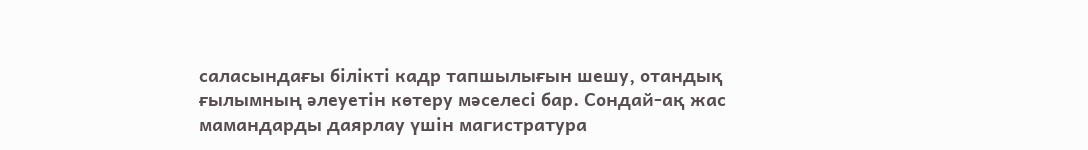саласындағы білікті кадр тапшылығын шешу, отандық ғылымның әлеуетін көтеру мәселесі бар. Сондай-ақ жас мамандарды даярлау үшін магистратура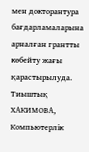мен докторантура бағдарламаларына арналған грантты көбейту жағы қарастырылуда.
Тиыштық ХАКИМОВА,
Компьютерлік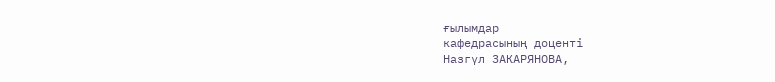ғылымдар
кафедрасының доценті
Назгүл ЗАКАРЯНОВА,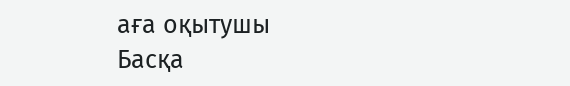аға оқытушы
Басқа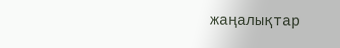жаңалықтар